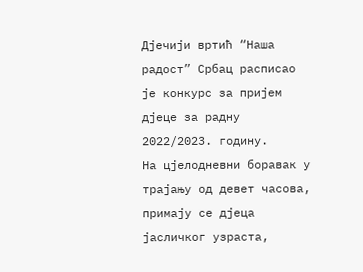Дјечији вртић “Наша радост” Србац расписао је конкурс за пријем дјеце за радну 2022/2023. годину.
На цјелодневни боравак у трајању од девет часова, примају се дјеца јасличког узраста,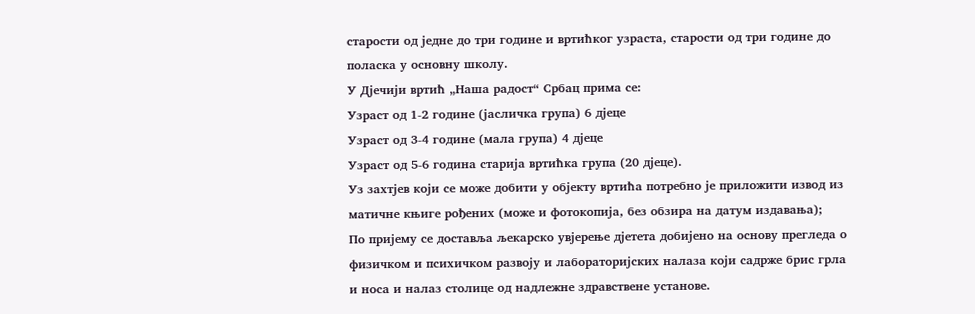старости од једне до три године и вртићког узраста, старости од три године до поласка у основну школу.
У Дјечији вртић „Наша радост“ Србац прима се:
Узраст од 1-2 године (јасличка група) 6 дјеце
Узраст од 3-4 године (мала група) 4 дјеце
Узраст од 5-6 година старија вртићка група (20 дјеце).
Уз захтјев који се може добити у објекту вртића потребно је приложити извод из матичне књиге рођених (може и фотокопија, без обзира на датум издавања);
По пријему се доставља љекарско увјерење дјетета добијено на основу прегледа о физичком и психичком развоју и лабораторијских налаза који садрже брис грла и носа и налаз столице од надлежне здравствене установе.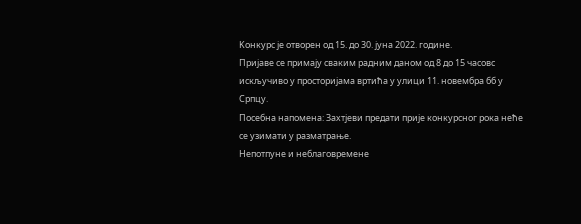Kонкурс је отворен од 15. до 30. јуна 2022. године.
Пријаве се примају сваким радним даном од 8 до 15 часовс искључиво у просторијама вртића у улици 11. новембра бб у Српцу.
Посебна напомена: Захтјеви предати прије конкурсног рока неће се узимати у разматрање.
Непотпуне и неблаговремене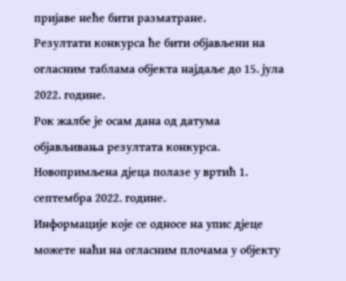пријаве неће бити разматране.
Резултати конкурса ће бити објављени на огласним таблама објекта најдаље до 15. јула 2022. године.
Рок жалбе је осам дана од датума објављивања резултата конкурса.
Новопримљена дјеца полазе у вртић 1. септембра 2022. године.
Информације које се односе на упис дјеце можете наћи на огласним плочама у објекту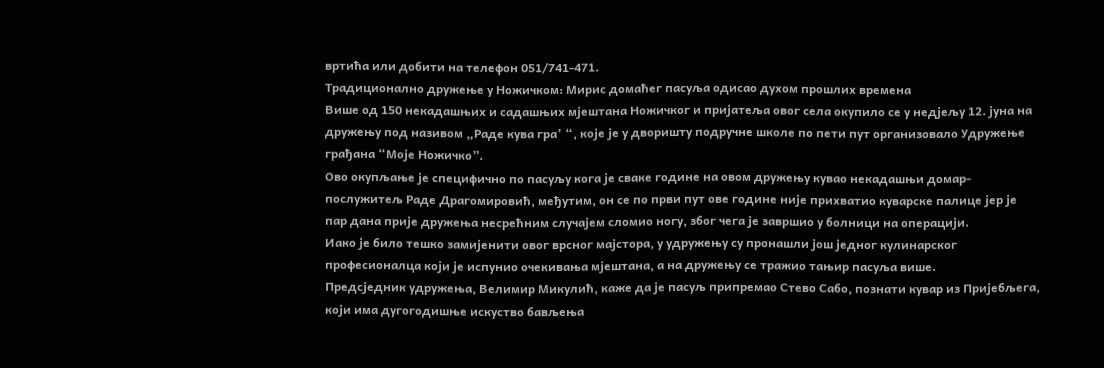вртића или добити на телефон 051/741-471.
Традиционално дружење у Ножичком: Мирис домаћег пасуља одисао духом прошлих времена
Више од 150 некадашњих и садашњих мјештана Ножичког и пријатеља овог села окупило се у недјељу 12. јуна на дружењу под називом „Раде кува гра’ “, којe је у дворишту подручне школе по пети пут организовало Удружење грађана “Моје Ножичко”.
Ово окупљање је специфично по пасуљу кога је сваке године на овом дружењу кувао некадашњи домар-послужитељ Раде Драгомировић, међутим, он се по први пут ове године није прихватио куварске палице јер је пар дана прије дружења несрећним случајем сломио ногу, због чега је завршио у болници на операцији.
Иако је било тешко замијенити овог врсног мајстора, у удружењу су пронашли још једног кулинарског професионалца који је испунио очекивања мјештана, а на дружењу се тражио тањир пасуља више.
Предсједник удружења, Велимир Микулић, каже да је пасуљ припремао Стево Сабо, познати кувар из Пријебљега, који има дугогодишње искуство бављења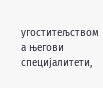угоститељством а његови специјалитети,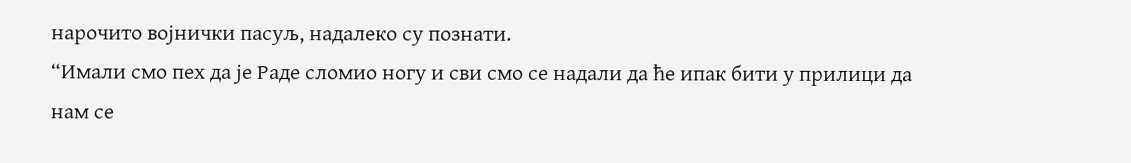нарочито војнички пасуљ, надалеко су познати.
“Имали смо пех да је Раде сломио ногу и сви смо се надали да ће ипак бити у прилици да нам се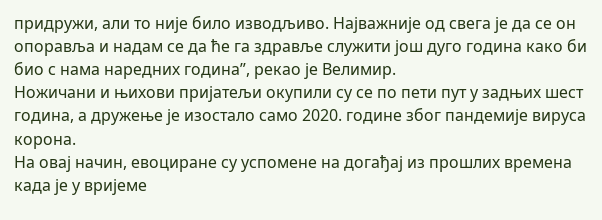придружи, али то није било изводљиво. Најважније од свега је да се он опоравља и надам се да ће га здравље служити још дуго година како би био с нама наредних година”, рекао је Велимир.
Ножичани и њихови пријатељи окупили су се по пети пут у задњих шест година, а дружење је изостало само 2020. године због пандемије вируса корона.
На овај начин, евоциране су успомене на догађај из прошлих времена када је у вријеме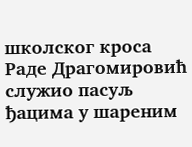школског кроса Раде Драгомировић служио пасуљ ђацима у шареним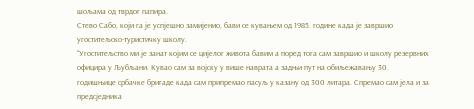шољама од тврдог папира.
Стево Сабо, који га је успјешно замијенио, бави се кувањем од 1985. године када је завршио угоститељско-туристичку школу.
“Угоститељство ми је занат којим се цијелог живота бавим а поред тога сам завршио и школу резервних официра у Љубљани. Kувао сам за војску у више наврата а задњи пут на обиљежавању 30. годишњице србачке бригаде када сам припремао пасуљ у казану од 300 литара. Спремао сам јела и за предсједника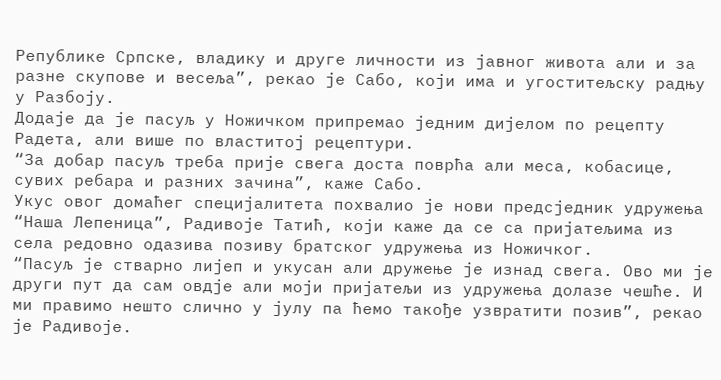Републике Српске, владику и друге личности из јавног живота али и за разне скупове и весеља”, рекао је Сабо, који има и угоститељску радњу у Разбоју.
Додаје да је пасуљ у Ножичком припремао једним дијелом по рецепту Радета, али више по властитој рецептури.
“За добар пасуљ треба прије свега доста поврћа али меса, кобасице, сувих ребара и разних зачина”, каже Сабо.
Укус овог домаћег специјалитета похвалио је нови предсједник удружења “Наша Лепеница”, Радивоје Татић, који каже да се са пријатељима из села редовно одазива позиву братског удружења из Ножичког.
“Пасуљ је стварно лијеп и укусан али дружење је изнад свега. Ово ми је други пут да сам овдје али моји пријатељи из удружења долазе чешће. И ми правимо нешто слично у јулу па ћемо такође узвратити позив”, рекао је Радивоје.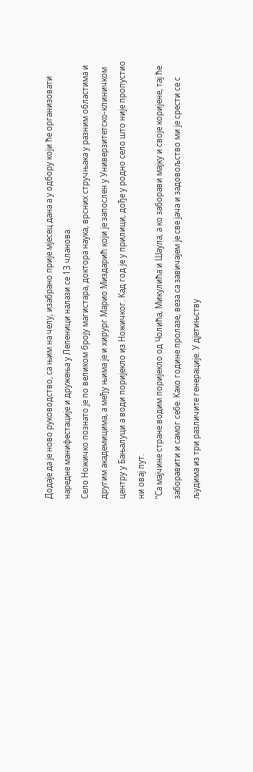Додаје да је ново руководство, са њим на челу, изабрано прије мјесец дана а у одбору који ће организовати наредне манифестације и дружења у Лепеници налази се 13 чланова.
Село Ножичко познато је по великом броју магистара, доктора наука, врсних стручњака у разним областима и другим академицима, а међу њима је и хирург Марио Миздарић који је запослен у Универзитетско-клиничком центру у Бањалуци а води поријекло из Ножичког. Kад год је у прилици, дође у родно село што није пропустио ни овај пут.
“Са мајчине стране водим поријекло од Чолића, Микулића и Шаула, а ко заборави мајку и своје коријене, тај ће заборавити и самог себе. Kако године пролазе, веза са завичајем је све јача и задовољство ми је срести се с људима из три различите генерације. У дјетињству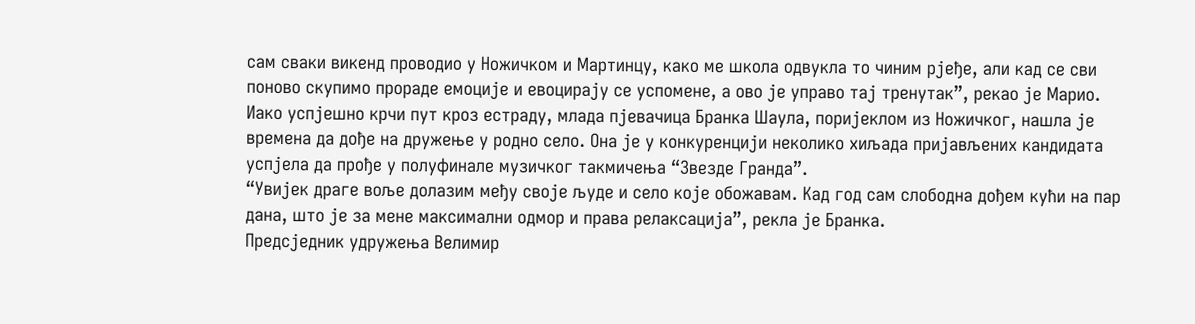сам сваки викенд проводио у Ножичком и Мартинцу, како ме школа одвукла то чиним рјеђе, али кад се сви поново скупимо прораде емоције и евоцирају се успомене, а ово је управо тај тренутак”, рекао је Марио.
Иако успјешно крчи пут кроз естраду, млада пјевачица Бранка Шаула, поријеклом из Ножичког, нашла је времена да дође на дружење у родно село. Она је у конкуренцији неколико хиљада пријављених кандидата успјела да прође у полуфинале музичког такмичења “Звезде Гранда”.
“Увијек драге воље долазим међу своје људе и село које обожавам. Kад год сам слободна дођем кући на пар дана, што је за мене максимални одмор и права релаксација”, рекла је Бранка.
Предсједник удружења Велимир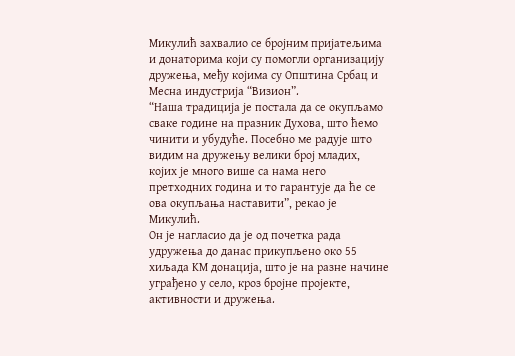Микулић захвалио се бројним пријатељима и донаторима који су помогли организацију дружења, међу којима су Општина Србац и Месна индустрија “Визион”.
“Наша традиција је постала да се окупљамо сваке године на празник Духова, што ћемо чинити и убудуће. Посебно ме радује што видим на дружењу велики број младих, којих је много више са нама него претходних година и то гарантује да ће се ова окупљања наставити”, рекао је Микулић.
Он је нагласио да је од почетка рада удружења до данас прикупљено око 55 хиљада KМ донација, што је на разне начине уграђено у село, кроз бројне пројекте, активности и дружења.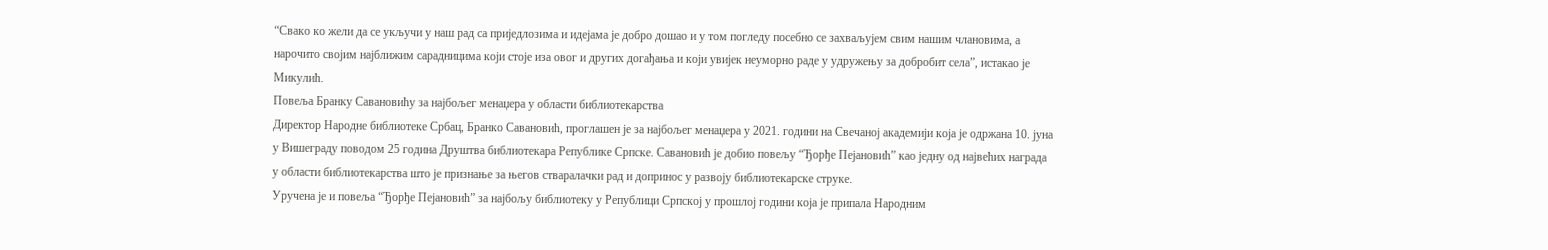“Свако ко жели да се укључи у наш рад са приједлозима и идејама је добро дошао и у том погледу посебно се захваљујем свим нашим члановима, а нарочито својим најближим сарадницима који стоје иза овог и других догађања и који увијек неуморно раде у удружењу за добробит села”, истакао је Микулић.
Повеља Бранку Савановићу за најбољег менаџера у области библиотекарства
Директор Народне библиотеке Србац, Бранко Савановић, проглашен је за најбољег менаџера у 2021. години на Свечаној академији која је одржана 10. јуна у Вишеграду поводом 25 година Друштва библиотекара Републике Српске. Савановић је добио повељу “Ђорђе Пејановић” као једну од највећих награда у области библиотекарства што је признање за његов стваралачки рад и допринос у развоју библиотекарске струке.
Уручена је и повеља “Ђорђе Пејановић” за најбољу библиотеку у Републици Српској у прошлој години која је припала Народним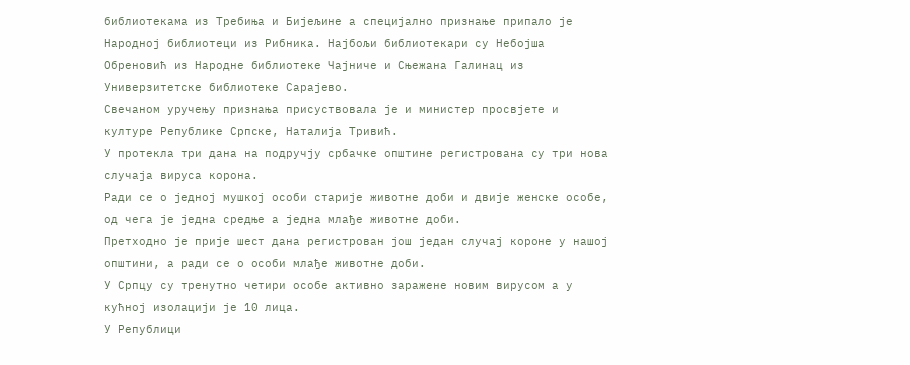библиотекама из Требиња и Бијељине а специјално признање припало је Народној библиотеци из Рибника. Најбољи библиотекари су Небојша Обреновић из Народне библиотеке Чајниче и Сњежана Галинац из Универзитетске библиотеке Сарајево.
Свечаном уручењу признања присуствовала је и министер просвјете и културе Републике Српске, Наталија Тривић.
У протекла три дана на подручју србачке општине регистрована су три нова случаја вируса корона.
Ради се о једној мушкој особи старије животне доби и двије женске особе, од чега је једна средње а једна млађе животне доби.
Претходно је прије шест дана регистрован још један случај короне у нашој општини, а ради се о особи млађе животне доби.
У Српцу су тренутно четири особе активно заражене новим вирусом а у кућној изолацији је 10 лица.
У Републици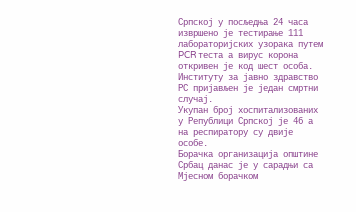Српској у посљедња 24 часа извршено је тестирање 111 лабораторијских узорака путем PCR теста а вирус корона откривен је код шест особа. Институту за јавно здравство РС пријављен је један смртни случај.
Укупан број хоспитализованих у Републици Српској је 46 а на респиратору су двије особе.
Борачка организација општине Србац данас је у сарадњи са Мјесном борачком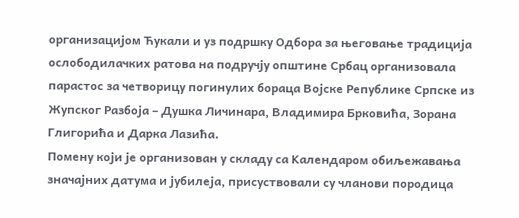организацијом Ћукали и уз подршку Одбора за његовање традиција ослободилачких ратова на подручју општине Србац организовала парастос за четворицу погинулих бораца Војске Републике Српске из Жупског Разбоја – Душка Личинара, Владимира Брковића, Зорана Глигорића и Дарка Лазића.
Помену који је организован у складу са Kалендаром обиљежавања значајних датума и јубилеја, присуствовали су чланови породица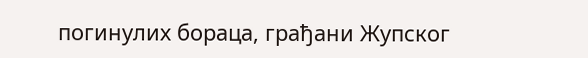погинулих бораца, грађани Жупског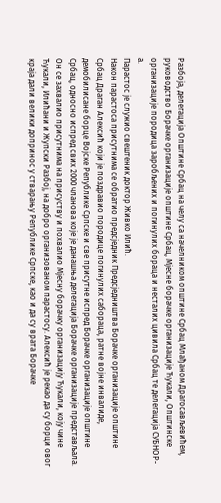Разбоја, делегација Општине Србац на челу са начелником општине Србац Млађаном Драгосављевићем, руководство Борачке организације општине Србац, Мјесне борачке организације Ћукали, Општинске организације породица заробљених и погинулих бораца и несталих цивила Србац те делегација СУБНОР-а.
Парастос је служио свештеник доктор Живко Илић.
Након парастоса присутнима се обратио предсједник Предсједништва Борачке организације општине Србац Драган Алексић који је поздравио породице погинулих сабораца, ратне војне инвалиде, демобилисане борце Војске Републике Српске и све присутне испред Борачке организације општине Србац, односно испред свих 2000 чланова које је данашња делегација Борачке организације представљала.
Он се захвалио присутнима на присуству и похвалио Мјесну борачку организацију Ћукали, коју чине Ћукали, Илићани и Жупски Разбој, на добро организованом парастосу. Алексић је рекао да су борци овог краја дали велики допринос у стварању Републике Српске, као и да су врата Борачке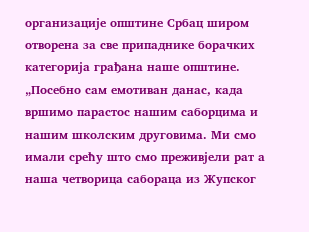организације општине Србац широм отворена за све припаднике борачких категорија грађана наше општине.
„Посебно сам емотиван данас, када вршимо парастос нашим саборцима и нашим школским друговима. Ми смо имали срећу што смо преживјели рат а наша четворица сабораца из Жупског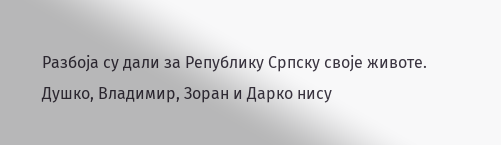Разбоја су дали за Републику Српску своје животе. Душко, Владимир, Зоран и Дарко нису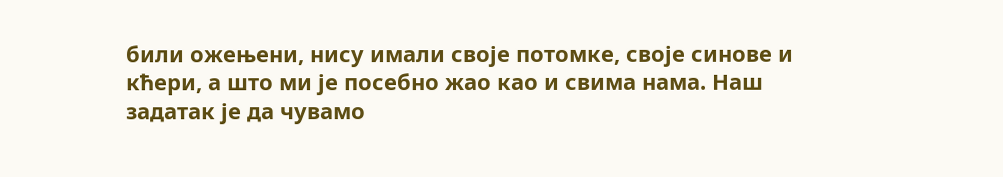били ожењени, нису имали своје потомке, своје синове и кћери, а што ми је посебно жао као и свима нама. Наш задатак је да чувамо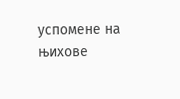успомене на њихове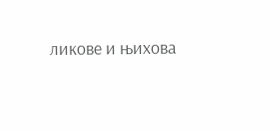ликове и њихова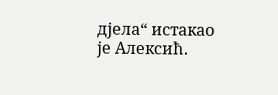дјела“ истакао је Алексић.